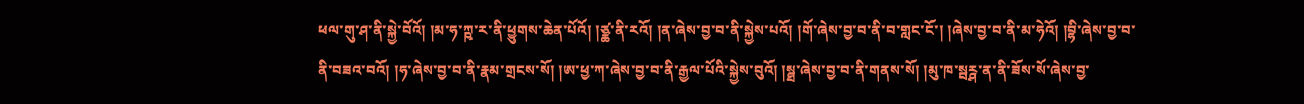ཕལ་གུ་ཤ་ནི་སྐྱེ་བོའོ། །མ་ཧ་ཀྵ་ར་ནི་ཕྱུགས་ཆེན་པོའོ། །ཙྪ་ནི་རའོ། །ན་ཞེས་བྱ་བ་ནི་སྐྱེས་པའོ། །གོ་ཞེས་བྱ་བ་ནི་བ་གླང་ངོ་། །ཞེས་བྱ་བ་ནི་མ་ཧེའོ། །བྷི་ཞེས་བྱ་བ་ནི་བཟའ་བའོ། །ཧ་ཞེས་བྱ་བ་ནི་རྣམ་གྲངས་སོ། །ཨ་ཕྱ་ཀ་ཞེས་བྱ་བ་ནི་རྒྱལ་པོའི་སྐྱེས་བུའོ། །སྠ་ཞེས་བྱ་བ་ནི་གནས་སོ། །མུ་ཁ་སྦཪྴ་ན་ནི་ཟོས་སོ་ཞེས་བྱ་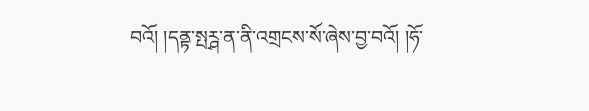བའོ། །དནྟ་སྤཪྴ་ན་ནི་འགྲངས་སོ་ཞེས་བྱ་བའོ། །ཧོ་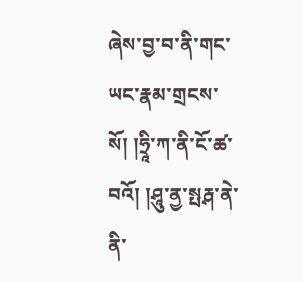ཞེས་བྱ་བ་ནི་གང་ཡང་རྣམ་གྲངས་སོ། །ཧྲཱི་ཀ་ནི་ངོ་ཚ་བའོ། །ཤཱུ་ནྱ་སྤརྴ་ནེ་ནི་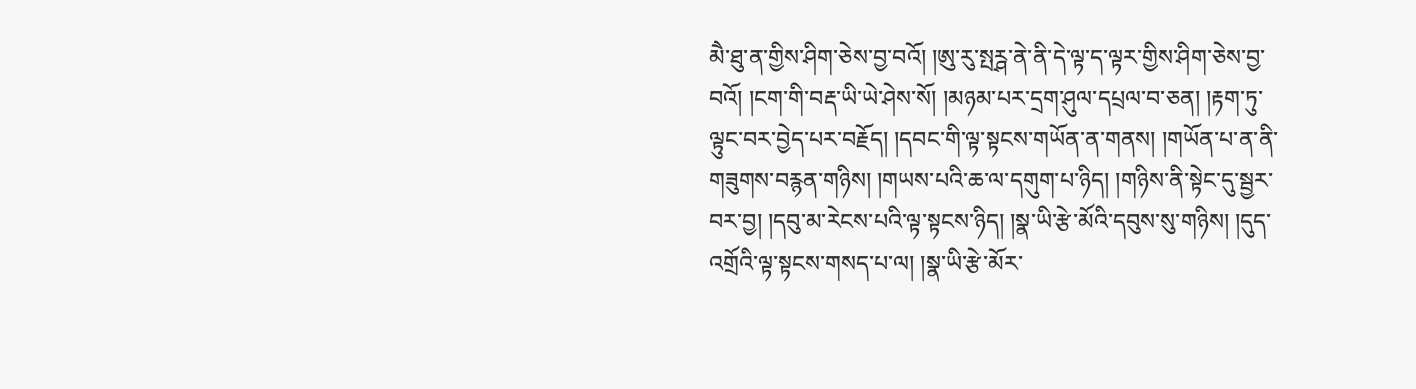མཻ་ཐུ་ན་གྱིས་ཤིག་ཅེས་བྱ་བའོ། །ཨུ་རུ་སྤཪྴ་ནེ་ནི་དེ་ལྟ་ད་ལྟར་གྱིས་ཤིག་ཅེས་བྱ་བའོ། །ངག་གི་བརྡ་ཡི་ཡེ་ཤེས་སོ། །མཉམ་པར་དྲག་ཤུལ་དཔྲལ་བ་ཅན། །རྟག་ཏུ་ལྟུང་བར་བྱེད་པར་བརྗོད། །དབང་གི་ལྟ་སྟངས་གཡོན་ན་གནས། །གཡོན་པ་ན་ནི་གཟུགས་བརྙན་གཉིས། །གཡས་པའི་ཆ་ལ་དགུག་པ་ཉིད། །གཉིས་ནི་སྟེང་དུ་སྦྱར་བར་བྱ། །དབུ་མ་རེངས་པའི་ལྟ་སྟངས་ཉིད། །སྣ་ཡི་རྩེ་མོའི་དབུས་སུ་གཉིས། །དུད་འགྲོའི་ལྟ་སྟངས་གསད་པ་ལ། །སྣ་ཡི་རྩེ་མོར་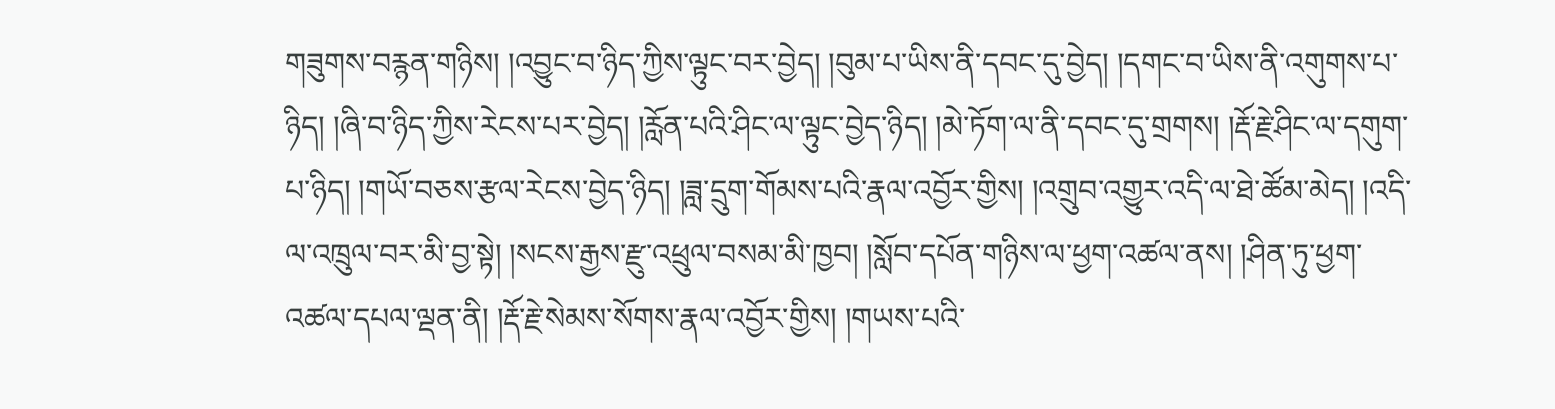གཟུགས་བརྙན་གཉིས། །འབྱུང་བ་ཉིད་ཀྱིས་ལྟུང་བར་བྱེད། །བུམ་པ་ཡིས་ནི་དབང་དུ་བྱེད། །དགང་བ་ཡིས་ནི་འགུགས་པ་ཉིད། །ཞི་བ་ཉིད་ཀྱིས་རེངས་པར་བྱེད། །རློན་པའི་ཤིང་ལ་ལྟུང་བྱེད་ཉིད། །མེ་ཏོག་ལ་ནི་དབང་དུ་གྲགས། །རྡོ་རྗེ་ཤིང་ལ་དགུག་པ་ཉིད། །གཡོ་བཅས་རྩལ་རེངས་བྱེད་ཉིད། །ཟླ་དྲུག་གོམས་པའི་རྣལ་འབྱོར་གྱིས། །འགྲུབ་འགྱུར་འདི་ལ་ཐེ་ཚོམ་མེད། །འདི་ལ་འཁྲུལ་བར་མི་བྱ་སྟེ། །སངས་རྒྱས་རྫུ་འཕྲུལ་བསམ་མི་ཁྱབ། །སློབ་དཔོན་གཉིས་ལ་ཕྱག་འཚལ་ནས། །ཤིན་ཏུ་ཕྱག་འཚལ་དཔལ་ལྡན་ནི། །རྡོ་རྗེ་སེམས་སོགས་རྣལ་འབྱོར་གྱིས། །གཡས་པའི་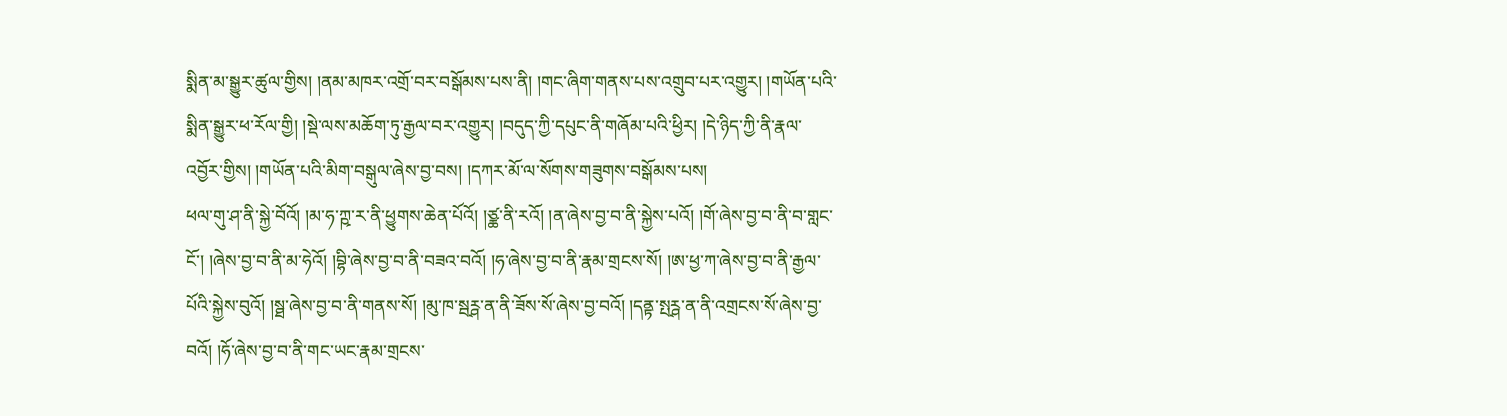སྨིན་མ་སྒྱུར་ཚུལ་གྱིས། །ནམ་མཁར་འགྲོ་བར་བསྒོམས་པས་ནི། །གང་ཞིག་གནས་པས་འགྲུབ་པར་འགྱུར། །གཡོན་པའི་སྨིན་སྒྱུར་ཕ་རོལ་གྱི། །སྡེ་ལས་མཆོག་ཏུ་རྒྱལ་བར་འགྱུར། །བདུད་ཀྱི་དཔུང་ནི་གཞོམ་པའི་ཕྱིར། །དེ་ཉིད་ཀྱི་ནི་རྣལ་འབྱོར་གྱིས། །གཡོན་པའི་མིག་བསྒུལ་ཞེས་བྱ་བས། །དཀར་མོ་ལ་སོགས་གཟུགས་བསྒོམས་པས།
ཕལ་གུ་ཤ་ནི་སྐྱེ་བོའོ། །མ་ཧ་ཀྵ་ར་ནི་ཕྱུགས་ཆེན་པོའོ། །ཙྪ་ནི་རའོ། །ན་ཞེས་བྱ་བ་ནི་སྐྱེས་པའོ། །གོ་ཞེས་བྱ་བ་ནི་བ་གླང་ངོ་། །ཞེས་བྱ་བ་ནི་མ་ཧེའོ། །བྷི་ཞེས་བྱ་བ་ནི་བཟའ་བའོ། །ཧ་ཞེས་བྱ་བ་ནི་རྣམ་གྲངས་སོ། །ཨ་ཕྱ་ཀ་ཞེས་བྱ་བ་ནི་རྒྱལ་པོའི་སྐྱེས་བུའོ། །སྠ་ཞེས་བྱ་བ་ནི་གནས་སོ། །མུ་ཁ་སྦཪྴ་ན་ནི་ཟོས་སོ་ཞེས་བྱ་བའོ། །དནྟ་སྤཪྴ་ན་ནི་འགྲངས་སོ་ཞེས་བྱ་བའོ། །ཧོ་ཞེས་བྱ་བ་ནི་གང་ཡང་རྣམ་གྲངས་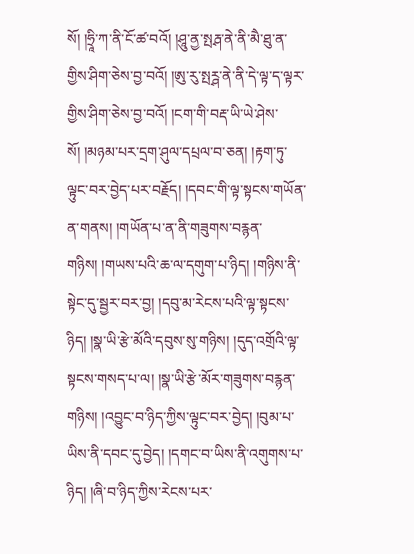སོ། །ཧྲཱི་ཀ་ནི་ངོ་ཚ་བའོ། །ཤཱུ་ནྱ་སྤརྴ་ནེ་ནི་མཻ་ཐུ་ན་གྱིས་ཤིག་ཅེས་བྱ་བའོ། །ཨུ་རུ་སྤཪྴ་ནེ་ནི་དེ་ལྟ་ད་ལྟར་གྱིས་ཤིག་ཅེས་བྱ་བའོ། །ངག་གི་བརྡ་ཡི་ཡེ་ཤེས་སོ། །མཉམ་པར་དྲག་ཤུལ་དཔྲལ་བ་ཅན། །རྟག་ཏུ་ལྟུང་བར་བྱེད་པར་བརྗོད། །དབང་གི་ལྟ་སྟངས་གཡོན་ན་གནས། །གཡོན་པ་ན་ནི་གཟུགས་བརྙན་གཉིས། །གཡས་པའི་ཆ་ལ་དགུག་པ་ཉིད། །གཉིས་ནི་སྟེང་དུ་སྦྱར་བར་བྱ། །དབུ་མ་རེངས་པའི་ལྟ་སྟངས་ཉིད། །སྣ་ཡི་རྩེ་མོའི་དབུས་སུ་གཉིས། །དུད་འགྲོའི་ལྟ་སྟངས་གསད་པ་ལ། །སྣ་ཡི་རྩེ་མོར་གཟུགས་བརྙན་གཉིས། །འབྱུང་བ་ཉིད་ཀྱིས་ལྟུང་བར་བྱེད། །བུམ་པ་ཡིས་ནི་དབང་དུ་བྱེད། །དགང་བ་ཡིས་ནི་འགུགས་པ་ཉིད། །ཞི་བ་ཉིད་ཀྱིས་རེངས་པར་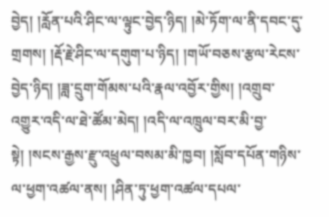བྱེད། །རློན་པའི་ཤིང་ལ་ལྟུང་བྱེད་ཉིད། །མེ་ཏོག་ལ་ནི་དབང་དུ་གྲགས། །རྡོ་རྗེ་ཤིང་ལ་དགུག་པ་ཉིད། །གཡོ་བཅས་རྩལ་རེངས་བྱེད་ཉིད། །ཟླ་དྲུག་གོམས་པའི་རྣལ་འབྱོར་གྱིས། །འགྲུབ་འགྱུར་འདི་ལ་ཐེ་ཚོམ་མེད། །འདི་ལ་འཁྲུལ་བར་མི་བྱ་སྟེ། །སངས་རྒྱས་རྫུ་འཕྲུལ་བསམ་མི་ཁྱབ། །སློབ་དཔོན་གཉིས་ལ་ཕྱག་འཚལ་ནས། །ཤིན་ཏུ་ཕྱག་འཚལ་དཔལ་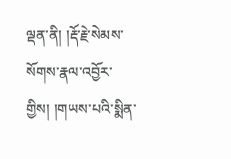ལྡན་ནི། །རྡོ་རྗེ་སེམས་སོགས་རྣལ་འབྱོར་གྱིས། །གཡས་པའི་སྨིན་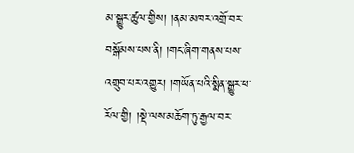མ་སྒྱུར་ཚུལ་གྱིས། །ནམ་མཁར་འགྲོ་བར་བསྒོམས་པས་ནི། །གང་ཞིག་གནས་པས་འགྲུབ་པར་འགྱུར། །གཡོན་པའི་སྨིན་སྒྱུར་ཕ་རོལ་གྱི། །སྡེ་ལས་མཆོག་ཏུ་རྒྱལ་བར་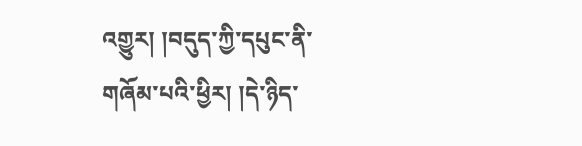འགྱུར། །བདུད་ཀྱི་དཔུང་ནི་གཞོམ་པའི་ཕྱིར། །དེ་ཉིད་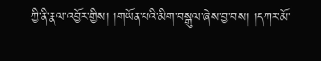ཀྱི་ནི་རྣལ་འབྱོར་གྱིས། །གཡོན་པའི་མིག་བསྒུལ་ཞེས་བྱ་བས། །དཀར་མོ་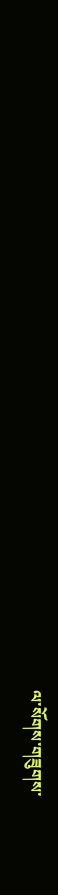ལ་སོགས་གཟུགས་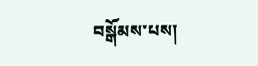བསྒོམས་པས།